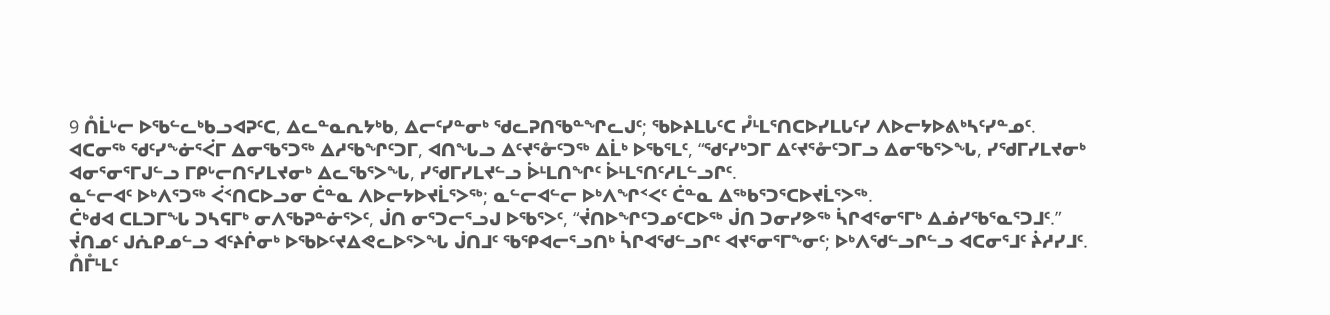9 ᑍᒫᒡᓕ ᐅᖃᓪᓚᒃᑲᓗᐊᕈᑦᑕ, ᐃᓚᓐᓇᕆᔭᒃᑲ, ᐃᓕᑦᓯᓐᓂᒃ ᖁᓚᕈᑎᖃᓐᖏᓚᒍᑦ; ᖃᐅᔨᒪᒐᑦᑕ ᓮᒻᒪᕐᑎᑕᐅᓯᒪᒐᑦᓯ ᐱᐅᓕᔭᐅᕕᒃᓴᑦᓯᓐᓄᑦ.
ᐊᑕᓂᖅ ᖁᑦᓯᖕᓃᕐᐹᒥ ᐃᓂᖃᕐᑐᖅ ᐃᓱᖃᖏᑦᑐᒥ, ᐊᑎᖓᓗ ᐃᑦᔪᕐᓁᑦᑐᖅ ᐃᒫᒃ ᐅᖃᕐᒪᑦ, “ᖁᑦᓯᒃᑐᒥ ᐃᑦᔪᕐᓁᑦᑐᒥᓗ ᐃᓂᖃᕐᐳᖓ, ᓯᖁᒥᓯᒪᔪᓂᒃ ᐊᓂᕐᓂᕐᒥᒍᓪᓗ ᒥᑭᒡᓕᑎᕐᓯᒪᔪᓂᒃ ᐃᓚᖃᕐᐳᖓ, ᓯᖁᒥᓯᒪᔪᓪᓗ ᐆᒻᒪᑎᖏᑦ ᐆᒻᒪᕐᑎᑦᓱᒪᓪᓗᒋᑦ.
ᓇᓪᓕᐊᑦ ᐅᒃᐱᕐᑐᖅ ᐹᑉᑎᑕᐅᓗᓂ ᑖᓐᓇ ᐱᐅᓕᔭᐅᔪᒫᕐᐳᖅ; ᓇᓪᓕᐊᓪᓕ ᐅᒃᐱᖏᑉᐸᑦ ᑖᓐᓇ ᐃᖅᑲᕐᑐᕐᑕᐅᔪᒫᕐᐳᖅ.
ᑖᒃᑯᐊ ᑕᒪᑐᒥᖓ ᑐᓴᕋᒥᒃ ᓂᐱᖃᕈᓐᓃᕐᐳᑦ, ᒎᑎ ᓂᕐᑐᓕᕐᓗᒍ ᐅᖃᕐᐳᑦ, “ᔫᑎᐅᖏᑦᑐᓄᑦᑕᐅᖅ ᒎᑎ ᑐᓂᓯᕗᖅ ᓵᒋᐊᕐᓂᕐᒥᒃ ᐃᓅᓯᖃᕐᓇᕐᑐᒧᑦ.”
ᔫᑎᓄᑦ ᒍᕇᑭᓄᓪᓗ ᐊᑦᔨᒌᓂᒃ ᐅᖃᐅᑦᔪᐃᕙᓚᐅᕐᐳᖓ ᒎᑎᒧᑦ ᖃᕿᐊᓕᕐᓗᑎᒃ ᓵᒋᐊᖁᓪᓗᒋᑦ ᐊᔪᕐᓂᕐᒥᖕᓂᑦ; ᐅᒃᐱᖁᓪᓗᒋᓪᓗ ᐊᑕᓂᕐᒧᑦ ᔩᓱᓯᒧᑦ.
ᑍᒤᒻᒪᑦ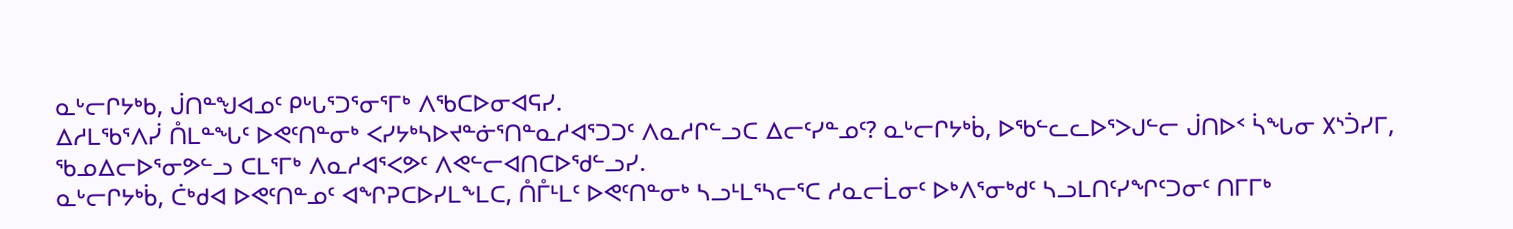ᓇᒡᓕᒋᔭᒃᑲ, ᒎᑎᓐᖑᐊᓄᑦ ᑭᒡᒐᕐᑐᕐᓂᕐᒥᒃ ᐱᖃᑕᐅᓂᐊᕋᓯ.
ᐃᓱᒪᖃᕐᐱᓰ ᑍᒪᓐᖓᑦ ᐅᕙᑦᑎᓐᓂᒃ ᐸᓯᔭᒃᓴᐅᔪᓐᓃᕐᑎᓐᓇᓱᐊᕐᑐᑐᑦ ᐱᓇᓱᒋᓪᓗᑕ ᐃᓕᑦᓯᓐᓄᑦ? ᓇᒡᓕᒋᔭᒃᑳ, ᐅᖃᓪᓚᓚᐅᕐᐳᒍᓪᓕ ᒎᑎᐅᑉ ᓵᖓᓂ ᙭ᔅᑑᓯᒥ, ᖃᓄᐃᓕᐅᕐᓂᕗᓪᓗ ᑕᒪᕐᒥᒃ ᐱᓇᓱᐊᕐᐸᕗᑦ ᐱᕙᓪᓕᐊᑎᑕᐅᖁᓪᓗᓯ.
ᓇᒡᓕᒋᔭᒃᑳ, ᑖᒃᑯᐊ ᐅᕙᑦᑎᓐᓄᑦ ᐊᖏᕈᑕᐅᓯᒪᖕᒪᑕ, ᑍᒤᒻᒪᑦ ᐅᕙᑦᑎᓐᓂᒃ ᓴᓗᒻᒪᕐᓴᓕᕐᑕ ᓱᓇᓕᒫᓂᑦ ᐅᒃᐱᕐᓂᒃᑯᑦ ᓴᓗᒪᑎᑦᓯᖏᑦᑐᓂᑦ ᑎᒥᒥᒃ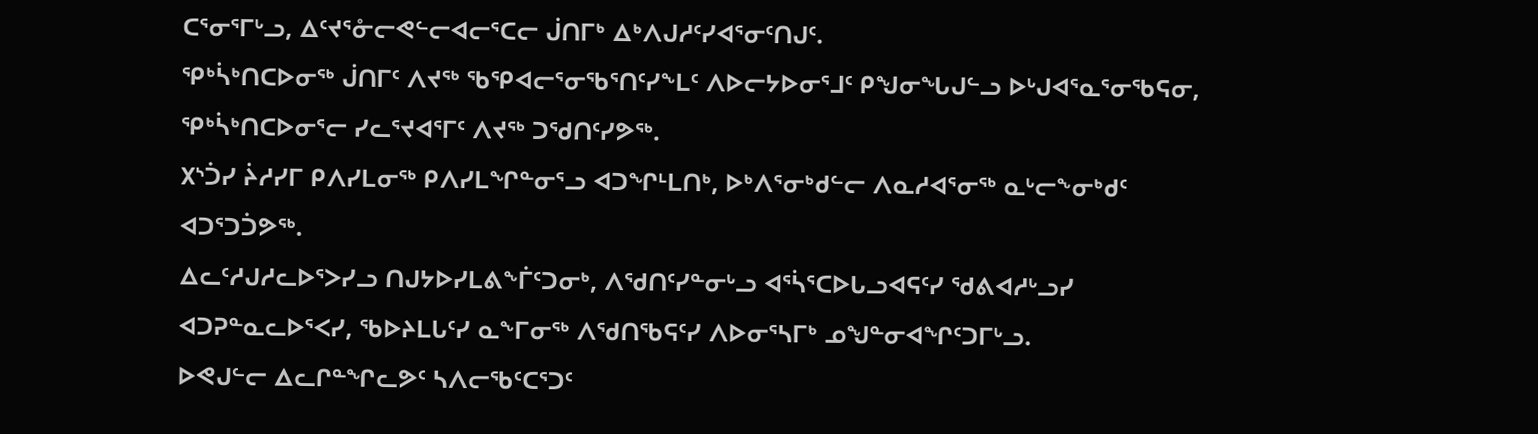ᑕᕐᓂᕐᒥᒡᓗ, ᐃᑦᔪᕐᓁᓕᕙᓪᓕᐊᓕᕐᑕᓕ ᒎᑎᒥᒃ ᐃᒃᐱᒍᓱᑦᓯᐊᕐᓂᑦᑎᒍᑦ.
ᕿᒃᓵᒃᑎᑕᐅᓂᖅ ᒎᑎᒥᑦ ᐱᔪᖅ ᖃᕿᐊᓕᕐᓂᖃᕐᑎᑦᓯᖕᒪᑦ ᐱᐅᓕᔭᐅᓂᕐᒧᑦ ᑭᖑᓂᖓᒍᓪᓗ ᐅᒡᒍᐊᕐᓇᕐᓂᖃᕋᓂ, ᕿᒃᓵᒃᑎᑕᐅᓂᕐᓕ ᓯᓚᕐᔪᐊᕐᒥᑦ ᐱᔪᖅ ᑐᖁᑎᑦᓯᕗᖅ.
᙭ᔅᑑᓯ ᔩᓱᓯᒥ ᑭᐱᓯᒪᓂᖅ ᑭᐱᓯᒪᖏᓐᓂᕐᓗ ᐊᑐᖏᒻᒪᑎᒃ, ᐅᒃᐱᕐᓂᒃᑯᓪᓕ ᐱᓇᓱᐊᕐᓂᖅ ᓇᒡᓕᖕᓂᒃᑯᑦ ᐊᑐᕐᑐᑑᕗᖅ.
ᐃᓚᑦᓱᒍᓱᓚᐅᕐᐳᓯᓗ ᑎᒍᔭᐅᓯᒪᕕᖕᒦᑦᑐᓂᒃ, ᐱᖁᑎᑦᓯᓐᓂᒡᓗ ᐊᕐᓵᕐᑕᐅᒐᓗᐊᕋᑦᓯ ᖁᕕᐊᓱᒡᓗᓯ ᐊᑐᕈᓐᓇᓚᐅᕐᐸᓯ, ᖃᐅᔨᒪᒐᑦᓯ ᓇᖕᒥᓂᖅ ᐱᖁᑎᖃᕋᑦᓯ ᐱᐅᓂᕐᓴᒥᒃ ᓄᖑᓐᓂᐊᖏᑦᑐᒥᒡᓗ.
ᐅᕙᒍᓪᓕ ᐃᓚᒋᓐᖏᓚᕗᑦ ᓴᐱᓕᖃᑦᑕᕐᑐᑦ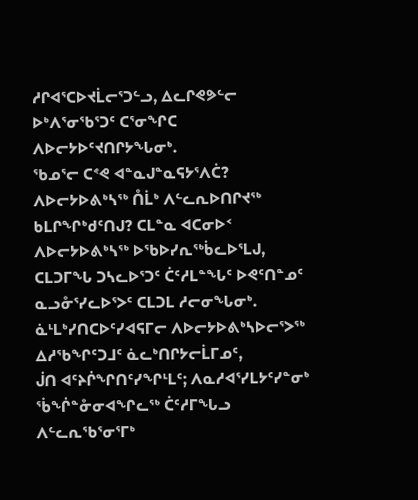ᓱᒋᐊᕐᑕᐅᔪᒫᓕᕐᑐᓪᓗ, ᐃᓚᒋᕙᕗᓪᓕ ᐅᒃᐱᕐᓂᖃᕐᑐᑦ ᑕᕐᓂᖏᑕ ᐱᐅᓕᔭᐅᑦᔪᑎᒋᔭᖓᓂᒃ.
ᖃᓄᕐᓕ ᑕᕝᕙ ᐊᓐᓇᒍᓐᓇᕋᔭᕐᐱᑖ? ᐱᐅᓕᔭᐅᕕᒃᓴᖅ ᑍᒫᒃ ᐱᓪᓚᕆᐅᑎᒋᔪᖅ ᑲᒪᒋᖏᒃᑯᑦᑎᒍ? ᑕᒪᓐᓇ ᐊᑕᓂᐅᑉ ᐱᐅᓕᔭᐅᕕᒃᓴᖅ ᐅᖃᐅᓯᕆᖅᑳᓚᐅᕐᒪᒍ, ᑕᒪᑐᒥᖓ ᑐᓴᓚᐅᕐᑐᑦ ᑖᑦᓱᒪᓐᖓᑦ ᐅᕙᑦᑎᓐᓄᑦ ᓇᓗᓁᕐᓯᓚᐅᕐᐳᑦ ᑕᒪᑐᒪ ᓱᓕᓂᖓᓂᒃ.
ᓈᒻᒪᒃᓯᑎᑕᐅᑦᓯᐊᕋᒥᓕ ᐱᐅᓕᔭᐅᕕᒃᓴᐅᓕᕐᐳᖅ ᐃᓱᖃᖏᑦᑐᒧᑦ ᓈᓚᒃᑎᒋᔭᓕᒫᒥᓄᑦ,
ᒎᑎ ᐊᑦᔨᒌᖏᑎᑦᓯᖏᒻᒪᑦ; ᐱᓇᓱᐊᕐᓯᒪᔭᑦᓯᓐᓂᒃ ᖄᖐᓐᓁᓂᐊᖏᓚᖅ ᑖᑦᓱᒥᖓᓗ ᐱᓪᓚᕆᖃᕐᓂᕐᒥᒃ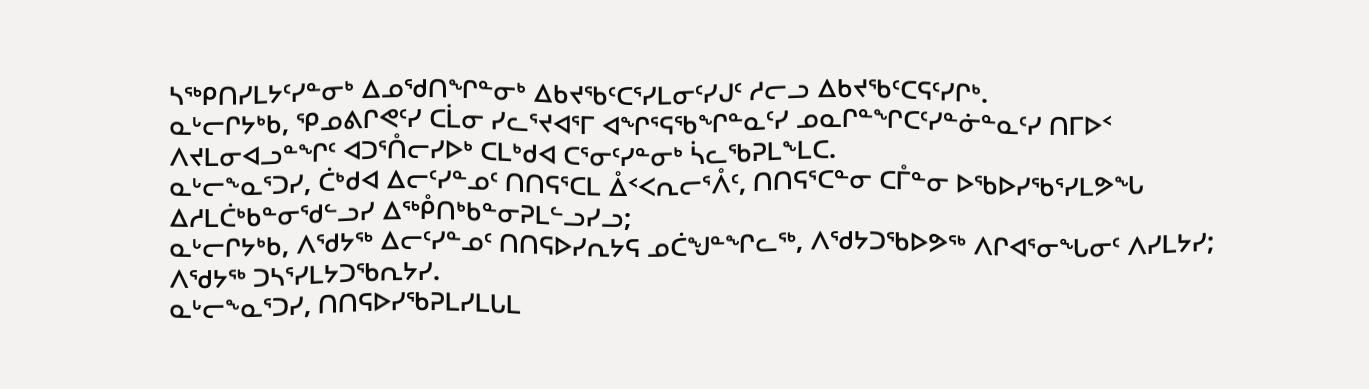ᓴᖅᑭᑎᓯᒪᔭᑦᓯᓐᓂᒃ ᐃᓄᖁᑎᖏᓐᓂᒃ ᐃᑲᔪᖃᑦᑕᕐᓯᒪᓂᑦᓯᒍᑦ ᓱᓕᓗ ᐃᑲᔪᖃᑦᑕᕋᑦᓯᒋᒃ.
ᓇᒡᓕᒋᔭᒃᑲ, ᕿᓄᕕᒋᕙᑦᓯ ᑕᒫᓂ ᓯᓚᕐᔪᐊᕐᒥ ᐊᖏᕐᕋᖃᖏᓐᓇᑦᓯ ᓄᓇᒋᓐᖏᑕᑦᓯᓐᓃᓐᓇᑦᓯ ᑎᒥᐅᑉ ᐱᔪᒪᓂᐊᓗᓐᖏᑦ ᐊᑐᕐᑍᓕᓯᐅᒃ ᑕᒪᒃᑯᐊ ᑕᕐᓂᑦᓯᓐᓂᒃ ᓵᓚᖃᕈᒪᖕᒪᑕ.
ᓇᒡᓕᖕᓇᕐᑐᓯ, ᑖᒃᑯᐊ ᐃᓕᑦᓯᓐᓄᑦ ᑎᑎᕋᕐᑕᒪ ᐂᑉᐸᕆᓕᕐᐰᑦ, ᑎᑎᕋᕐᑕᓐᓂ ᑕᒤᓐᓂ ᐅᖃᐅᓯᖃᕐᓯᒪᕗᖓ ᐃᓱᒪᑖᒃᑲᓐᓂᖁᓪᓗᓯ ᐃᖅᑬᑎᒃᑲᓐᓂᕈᒪᓪᓗᓯᓗ;
ᓇᒡᓕᒋᔭᒃᑲ, ᐱᖁᔭᖅ ᐃᓕᑦᓯᓐᓄᑦ ᑎᑎᕋᐅᓯᕆᔭᕋ ᓄᑖᖑᓐᖏᓚᖅ, ᐱᖁᔭᑐᖃᐅᕗᖅ ᐱᒋᐊᕐᓂᖓᓂᑦ ᐱᓯᒪᔭᓯ; ᐱᖁᔭᖅ ᑐᓴᕐᓯᒪᔭᑐᖃᕆᔭᓯ.
ᓇᒡᓕᖕᓇᕐᑐᓯ, ᑎᑎᕋᐅᓯᖃᕈᒪᓯᒪᒐᒪ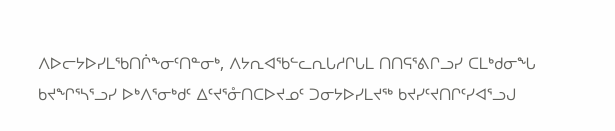ᐱᐅᓕᔭᐅᓯᒪᖃᑎᒌᖕᓂᑦᑎᓐᓂᒃ, ᐱᔭᕆᐊᖃᓪᓚᕆᒐᓱᒋᒐᒪ ᑎᑎᕋᕐᕕᒋᓗᓯ ᑕᒪᒃᑯᓂᖓ ᑲᔪᖏᕐᓴᕐᓗᓯ ᐅᒃᐱᕐᓂᒃᑯᑦ ᐃᑦᔪᕐᓁᑎᑕᐅᔪᓄᑦ ᑐᓂᔭᐅᓯᒪᔪᖅ ᑲᔪᓯᑦᔪᑎᒋᑦᓯᐊᕐᓗᒍ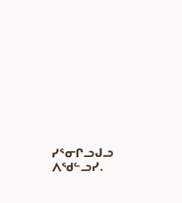ᓯᕐᓂᒋᓗᒍᓗ ᐱᖁᓪᓗᓯ.